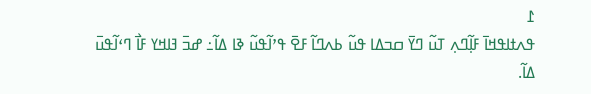߁
ߟߍߙߊߟߞߊ߫ ߓߊ߲߬ߣߍ߲ ߠߎ߬ ߣߌ߫ ߛߏߡߊ ߟߎ߬ ߕߍߣߊ߬ ߓߐ߫ ߟߴߊ߬ߟߎ߬ ߢߊ ߡߊ߬߸ ߝߏ߫ ߔߊߞߌ ߓߊ߯ ߣߵߊ߬ߟߎ߫ ߡߊ߬.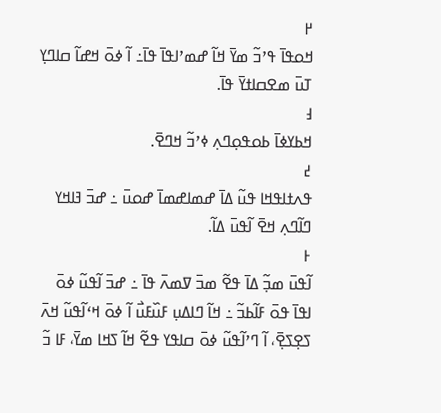߂
ߞߋߟߊ߫ ߟߴߏ߬ ߘߌ߫ ߞߊ߬ ߝߘߴߊߟߊ߫ ߟߊ߫߸ ߊ߬ ߦߋ߫ ߞߝߊ߬ ߛߊߣߌ߲ ߠߎ߫ ߘߐߛߊߙߌ߫ ߟߊ߫.
߃
ߞߕߌߦߊ߫ ߕߋߟߋ߲ߣߍ߲ ߦߴߏ߬ ߞߣߐ߫.
߄
ߟߍߙߊߟߞߊ ߟߎ߬ ߡߊ߫ ߝߘߊߝߘߊ߫ ߝߋߎ߫ ߸ ߝߏ߫ ߔߊߞߌ ߣߊ߬ߣߍ߲ ߞߐ߫ ߊ߬ߟߎ߫ ߡߊ߬.
߅
ߊ߬ߟߎ߫ ߘߏ߲߬ ߡߊ߫ ߟߐ߬ ߘߏ߫ ߜߘߍ߫ ߟߊ߫ ߸ ߝߏ߫ ߊ߬ߟߎ߬ ߦߋ߫ ߊߟߊ߫ ߟߋ߫ ߓߊ߬ߕߏ߬ ߸ ߞߊ߬ ߣߊߡߎ߲ ߓߎ߰ߓߎ߯ ߊ߬ ߦߋ߫ ߞߵߊ߬ߟߎ߬ ߞߍ߫ ߖߐ߲ߖߐ߲߫، ߊ߬ ߣߴߊ߬ߟߎ߬ ߦߋ߫ ߛߊߟߌ ߟߐ߬ ߞߊ߬ ߖߞߊ ߘߌ߫، ߓߊ ߏ߬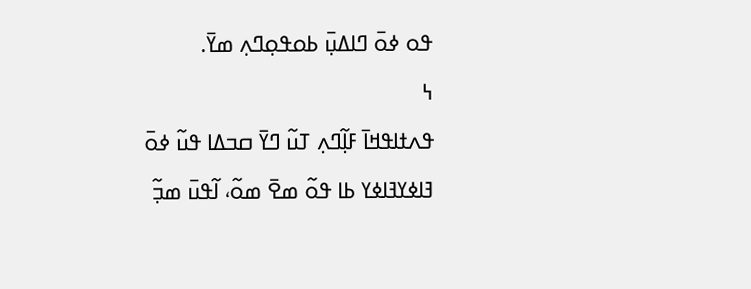ߟߋ ߦߋ߫ ߣߊߡߎ߲߫ ߕߋߟߋ߲ߣߍ߲ ߘߌ߫.
߆
ߟߍߙߊߟߞߊ߫ ߓߊ߲߬ߣߍ߲ ߠߎ߬ ߣߌ߫ ߛߏߡߊ ߟߎ߬ ߦߋ߫ ߔߊߦߌߔߊߦߌ ߕߊ ߟߋ߬ ߘߐ߫ ߘߋ߬، ߊ߬ߟߎ߫ ߘߏ߲߬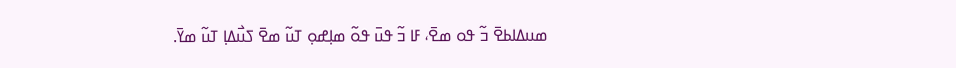ߘߎߡߊߕߐ߫ ߏ߬ ߟߋ ߘߐ߫، ߓߊ ߏ߬ ߟߎ߫ ߟߋ߬ ߘߊ߲ߝߋ߲ ߠߎ߬ ߘߐ߫ ߖߎ߯ߡߊ߲ ߠߎ߬ ߘߌ߫.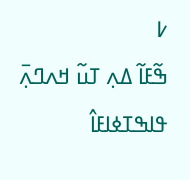߇
ߒ߬ߓߊ߬ ߡߍ߲ ߠߎ߬ ߞߍߣߍ߲߫ ߟߊߒߠߦߊߓߊ߮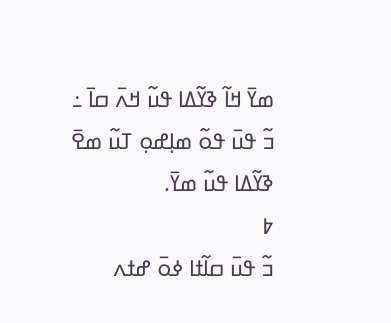ߘߌ߫ ߞߊ߬ ߢߌ߬ߡߊ ߟߎ߬ ߞߍ߫ ߛߊ߫ ߸ ߏ߬ ߟߎ߫ ߟߋ߬ ߘߊ߲ߝߋ߲ ߠߎ߬ ߘߐ߫ ߢߌ߬ߡߊ ߟߎ߬ ߘߌ߫.
߈
ߏ߬ ߟߎ߫ ߛߊ߬ߙߊ ߦߋ߫ ߝߙߍ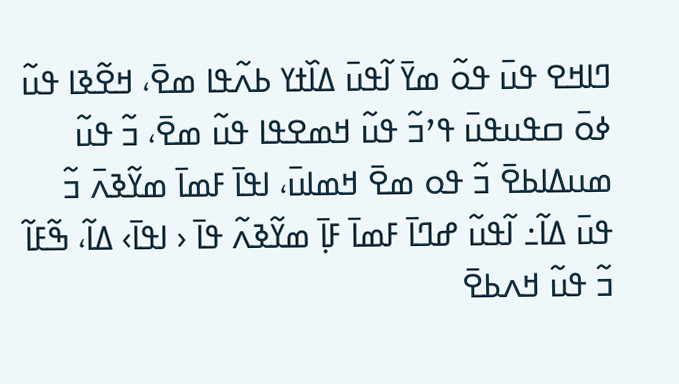ߣߊߞߐ ߟߎ߫ ߟߋ߬ ߘߌ߫ ߊ߬ߟߎ߫ ߡߊ߰ߙߌ ߕߍ߬ߟߊ ߘߐ߫، ߞߐ߬ߢߊ ߟߎ߬ ߦߋ߫ ߛߟߎߟߎ߫ ߟߴߏ߬ ߟߎ߬ ߞߘߐߟߊ ߟߎ߬ ߘߐ߫، ߏ߬ ߟߎ߬ ߘߎߡߊߕߐ߫ ߏ߬ ߟߋ ߘߐ߫ ߞߘߊߎ߫، ߊߟߊ߫ ߓߘߊ߫ ߘߌ߬ߢߍ߫ ߏ߬ ߟߎ߫ ߡߊ߬߸ ߊ߬ߟߎ߬ ߝߣߊ߫ ߓߘߊ߫ ߓߊ߲߫ ߘߌ߬ߢߍ߬ ߟߊ߫ ‹ ߊߟߊ߫› ߡߊ߬، ߒ߬ߓߊ߬ ߏ߬ ߟߎ߬ ߞߍߕߐ߫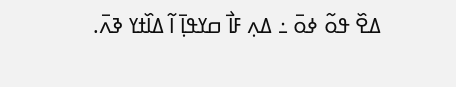ߡߐ߰ ߟߋ߬ ߦߋ߫ ߸ ߡߍ߲ ߓߊ߯ ߛߌߟߊ߲߫ ߊ߬ ߡߊ߰ߙߌ ߢߍ߫.